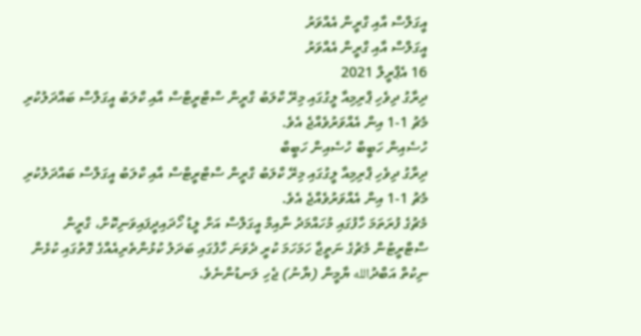އީގަލްސް އާއި ގްރީން އެއްވަރު
އީގަލްސް އާއި ގްރީން އެއްވަރު
16 އެޕްރީލް 2021
ދިރާގު ދިވެހި ޕްރިމިއާ ލީގުގައި މިރޭ ކްލަބު ގްރީން ސްޓްރީޓްސް އާއި ކްލަބު އީގަލްސް ބައްދަލުކުރި މެޗު 1-1 އިން އެއްވަރުވެއްޖެ އެވެ.
ހުސެއިން ހަބީބް ހުސެއިން ހަބީބް
ދިރާގު ދިވެހި ޕްރިމިއާ ލީގުގައި މިރޭ ކްލަބު ގްރީން ސްޓްރީޓްސް އާއި ކްލަބު އީގަލްސް ބައްދަލުކުރި މެޗު 1-1 އިން އެއްވަރުވެއްޖެ އެވެ.
މެޗުގެ ފުރަތަމަ ހާފުގައި މުހައްމަދު ނާއިމް އީގަލްސް އަށް ލީޑު ހޯދައިދީފައިވަނިކޮށް، ގްރީން ސްޓްރީޓުން މެޗުގެ ނަތީޖާ ހަމަހަމަ ކުރީ ދެވަނަ ހާފުގައި ބަދަލު ކުޅުންތެރިއެއްގެ ގޮތުގައި ކުޅެން ނިކުތް އަބްދުالله ޔާމީން (ޔާނު) ޖެހި ލަނޑުންނެވެ.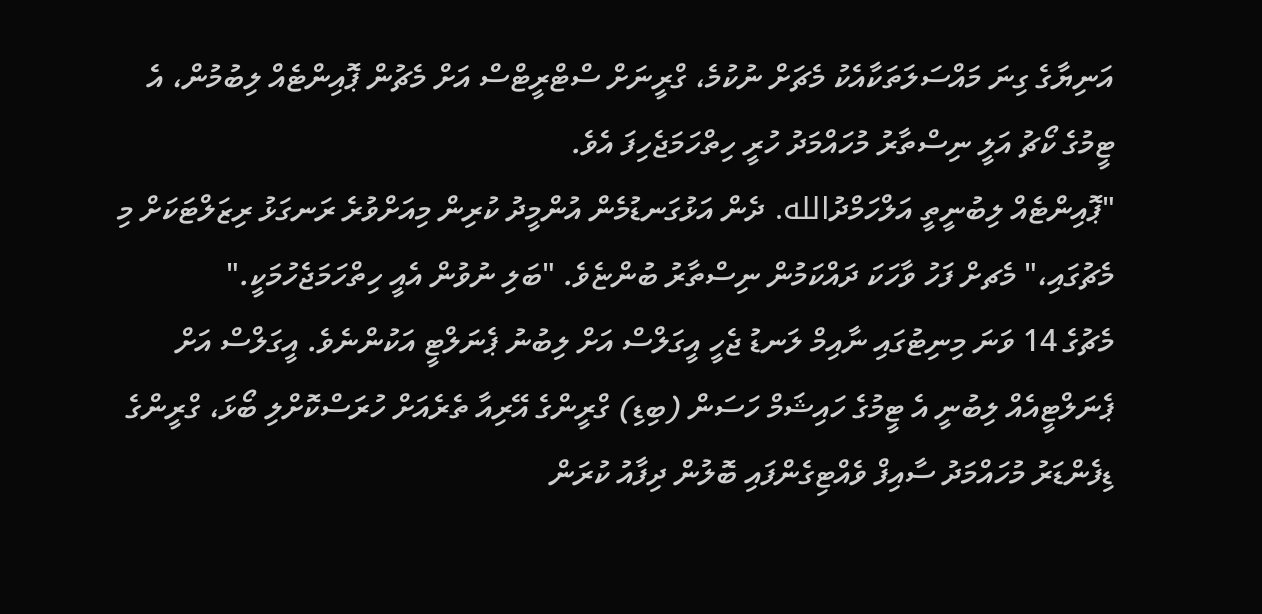އަނިޔާގެ ގިނަ މައްސަލަތަކާއެކު މެޗަށް ނުކުމެ، ގްރީނަށް ސްޓްރީޓްސް އަށް މެޗުން ޕޮއިންޓެއް ލިބުމުން، އެ ޓީމުގެ ކޯޗު އަލީ ނިސްތާރު މުހައްމަދު ހުރީ ހިތްހަމަޖެހިފަ އެވެ.
"ޕޮއިންޓެއް ލިބުނީތީ އަލްހަމްދުالله. ދެން އަޅުގަނޑުމެން އުންމީދު ކުރިން މިއަށްވުރެ ރަނގަޅު ރިޒަލްޓަކަށް މި މެޗުގައި،" މެޗށް ފަހު ވާހަކަ ދައްކަމުން ނިސްތާރު ބުންޏެވެ. "ބަލި ނުވުން އެއީ ހިތްހަމަޖެހުމަކީ."
މެޗުގެ 14 ވަނަ މިނިޓުގައި ނާއިމް ލަނޑު ޖެހީ އީގަލްސް އަށް ލިބުނު ޕެނަލްޓީ އަކުންނެވެ. އީގަލްސް އަށް ޕެނަލްޓީއެއް ލިބުނީ އެ ޓީމުގެ ހައިޝަމް ހަސަން (ބިޑި) ގްރީންގެ އޭރިއާ ތެރެއަށް ހުރަސްކޮށްލި ބޯޅަ، ގްރީންގެ ޑިފެންޑަރު މުހައްމަދު ސާއިފް ވެއްޓިގެންފައި ބޮލުން ދިފާއު ކުރަން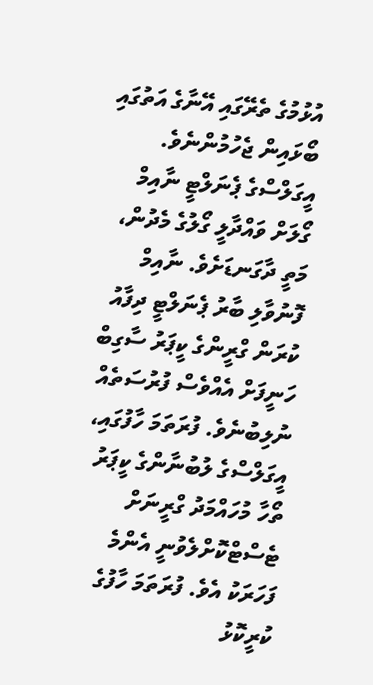އުޅުމުގެ ތެރޭގައި އޭނާގެ އަތުގައި ބޯޅައިން ޖެހުމުންނެވެ. އީގަލްސްގެ ޕެނަލްޓީ ނާއިމް ގޯލަށް ވައްދާލީ ގޯލުގެ މެދުން، މަތީ ދާގަނޑަށެވެ. ނާއިމް ފޮނުވާލި ބާރު ޕެނަލްޓީ ދިފާއު ކުރަން ގްރީންގެ ކީޕަރު ސާގިބް ހަނީފަށް އެއްވެސް ފުރުސަތެއް ނުލިބުނެވެ. ފުރަތަމަ ހާފުގައި، އީގަލްސްގެ ލުބުނާންގެ ކީޕަރު ތޯހާ މުހައްމަދު ގްރީނަށް ޓެސްޓްކޮށްލެވުނީ އެންމެ ފަހަރަކު އެވެ. ފުރަތަމަ ހާފުގެ ކުރީކޮޅު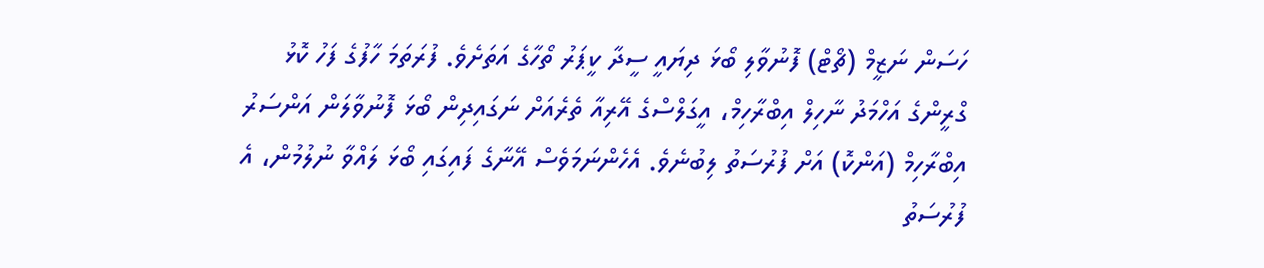ހަސަން ނަޒީމް (ޗޯޓް) ފޮނުވާލި ބޯޅަ ދިޔައީ ސީދާ ކީޕަރު ތޯހާގެ އަތަށެވެ. ފުރަތަމަ ހާފުގެ ފަހު ކޮޅު ގްރީންގެ އަހްމަދު ނާހިލް އިބްރާހިމް، އީގަލްސްގެ އޭރިއާ ތެރެއަށް ނަގައިދިން ބޯޅަ ފޮނުވާލަން އަންސަރު އިބްރާހިމް (އަންކޮ) އަށް ފުރުސަތު ލިބުނެވެ. އެހެންނަމަވެސް އޭނާގެ ފައިގައި ބޯޅަ ލައްވާ ނުލުމުން، އެ ފުރުސަތު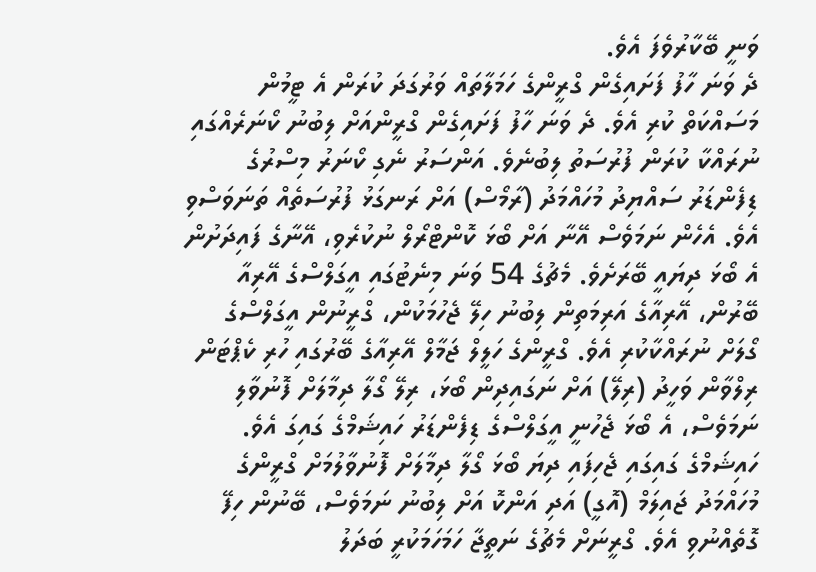ވަނީ ބޭކާރުވެފަ އެވެ.
ދެ ވަނަ ހާފު ފަށައިގެން ގްރީންގެ ހަމަލާތައް ވަރުގަދަ ކުރަން އެ ޓީމުން މަސައްކަތް ކުރި އެވެ. ދެ ވަނަ ހާފު ފަށައިގެން ގްރީންއަށް ލިބުނު ކޯނަރެއްގައި ނުރައްކާ ކުރަން ފުރުސަތު ލިބުނެވެ. އަންސަރު ނެގި ކޯނަރު މިސްރުގެ ޑިފެންޑަރު ސައްޔިދު މުހައްމަދު (ރާމޯސް) އަށް ރަނގަޅު ފުރުސަތެއް ތަނަވަސްވި އެވެ. އެހެން ނަމަވެސް އޭނާ އަށް ބޯޅަ ކޮންޓްރޯލް ނުކުރެވި، އޭނާގެ ފައިދަށުން އެ ބޯޅަ ދިޔައީ ބޭރަށެވެ. މެޗުގެ 54 ވަނަ މިނެޓުގައި އީގަލްސްގެ އޭރިއާ ބޭރުން، އޭރިއާގެ އަރިމަތިން ލިބުނު ހިލޭ ޖެހުމަކުން، ގްރީނުން އީގަލްސްގެ ގޯލަށް ނުރައްކާކުރި އެވެ. ގްރީންގެ ހަލީލް ޖަމާލް އޭރިއާގެ ބޭރުގައި ހުރި ކެޕްޓަން ރިލްވާން ވަހީދު (ރިލޭ) އަށް ނަގައިދިން ބޯޅަ، ރިލޭ ގޯލާ ދިމާލަށް ފޮނުވާލި ނަމަވެސް، އެ ބޯޅަ ޖެހުނީ އީގަލްސްގެ ޑިފެންޑަރު ހައިޝަމްގެ ގައިގަ އެވެ. ހައިޝަމްގެ ގައިގައި ޖެހިފައި ދިޔަ ބޯޅަ ގޯލާ ދިމާލަށް ފޮނުވާލުމަށް ގްރީންގެ މުހައްމަދު ޖައިލަމް (އޮގީ) އަދި އަންކޮ އަށް ލިބުނު ނަމަވެސް، ބޭނުން ހިފޭ ގޮތެއްނުވި އެވެ. ގްރީނަށް މެޗުގެ ނަތީޖާ ހަމަހަމަކުރީ ބަދަލު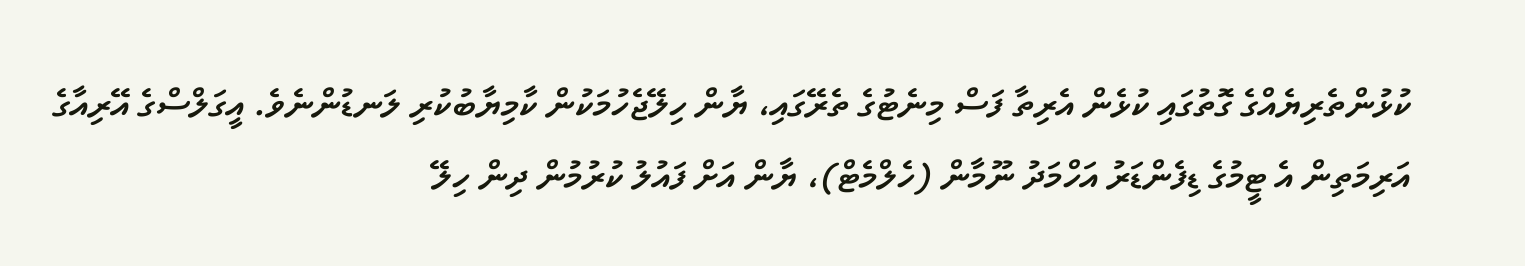ކުޅުންތެރިޔެއްގެ ގޮތުގައި ކުޅެން އެރިތާ ފަސް މިނެޓުގެ ތެރޭގައި، ޔާން ހިލޭޖެހުމަކުން ކާމިޔާބުކުރި ލަނޑުންނެވެ. އީގަލްސްގެ އޭރިއާގެ އަރިމަތިން އެ ޓީމުގެ ޑިފެންޑަރު އަހްމަދު ނޫމާން (ހެލްމެޓް)، ޔާން އަށް ފައުލު ކުރުމުން ދިން ހިލޭ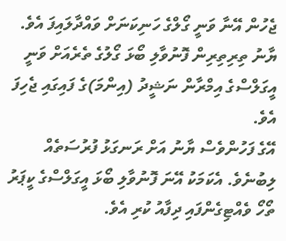ޖެހުން އޭނާ ވަނީ ގޯލްގެ ހަނިކަނަށް ވައްދާލައިފަ އެވެ. ޔާނު ތިރިތިރިން ފޮނުވާލި ބޯޅަ ގޯލުގެ ތެރެއަށް ވަނީ އީގަލްސްގެ އިމްރާން ނަޝީދު (އިންމަ)ގެ ފައިގައި ޖެހިފަ އެވެ.
އޭގެ ފަހުންވެސް ޔާނު އަށް ރަނގަޅު ފުރުސަތެއް ލިބުނެވެ. އެކަމަކު އޭނަ ފޮނުވާލި ބޯޅަ އީގަލްސްގެ ކީޕަރު ތޯހޯ ވެއްޓިގެންފައި ދިފާއު ކުރި އެވެ.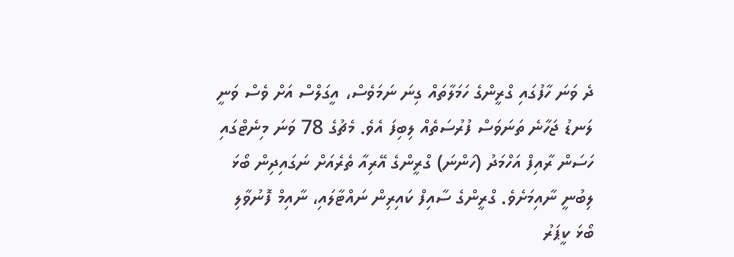ދެ ވަނަ ހާފުގައި ގްރީންގެ ހަމަލާތައް ގިނަ ނަމަވެސް، އީގަލްސް އަށް ވެސް ވަނީ ލަނޑު ޖަހާނެ ތަނަވަސް ފުރުސަތެއް ލިބިފަ އެވެ. މެޗުގެ 78 ވަނަ މިނެޓްގައި ހަސަން ރާއިފް އަހްމަދު (ހަންނަ) ގްރީންގެ އޭރިއާ ތެރެއަށް ނަގައިދިން ބޯޅަ ލިބުނީ ނާއިމަށެވެ. ގްރީންގެ ސާއިފް ކައިރިން ނައްޓާލައި، ނާއިމް ފޮނުވާލި ބޯޅަ ކީޕަރު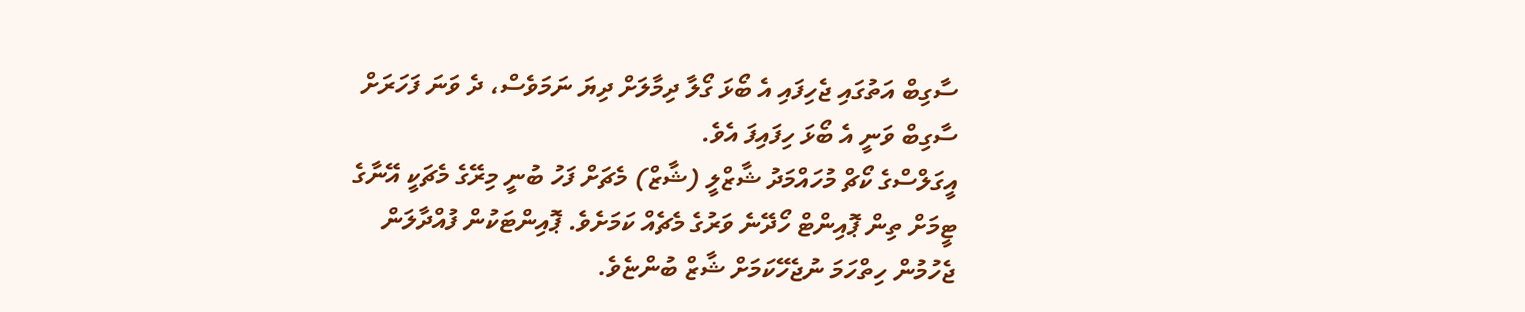ސާގިބް އަތުގައި ޖެހިފައި އެ ބޯޅަ ގޯލާ ދިމާލަށް ދިޔަ ނަމަވެސް، ދެ ވަނަ ފަހަރަށް ސާގިބް ވަނީ އެ ބޯޅަ ހިފައިފަ އެވެ.
އީގަލްސްގެ ކޯޗް މުހައްމަދު ޝާޒްލީ (ޝާޒް) މެޗަށް ފަހު ބުނީ މިރޭގެ މެޗަކީ އޭނާގެ ޓީމަށް ތިން ޕޮއިންޓް ހޯދޭނެ ވަރުގެ މެޗެއް ކަމަށެވެ. ޕޮއިންޓަކުން ފުއްދާލަން ޖެހުމުން ހިތްހަމަ ނުޖެހޭކަމަށް ޝާޒް ބުންޏެވެ.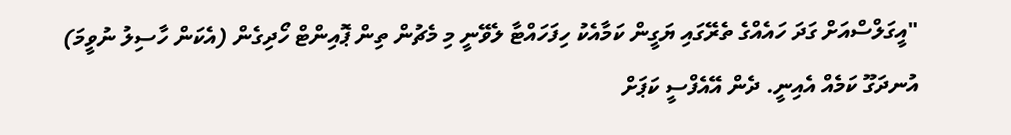"އީގަލްސްއަށް ގަދަ ހައެއްގެ ތެރޭގައި ޔަގީން ކަމާއެކު ހިފަހައްޓާ ލެވޭނީ މި މެޗުން ތިން ޕޮއިންޓް ހޯދިގެން (އެކަން ހާސިލު ނުވީމަ) އުނދަގޫ ކަމެއް އެއިނީ. ދެން އޭއެފްސީ ކަޕަށް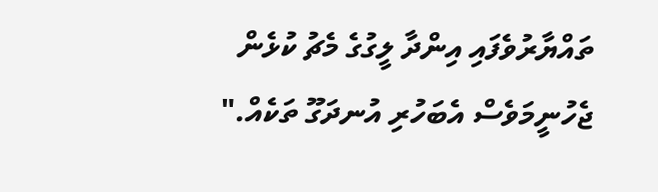ތައްޔާރުވެފައި އިންދާ ލީގުގެ މެޗު ކުޅެން ޖެހުނީމަވެސް އެބަހުރި އުނދަގޫ ތަކެއް."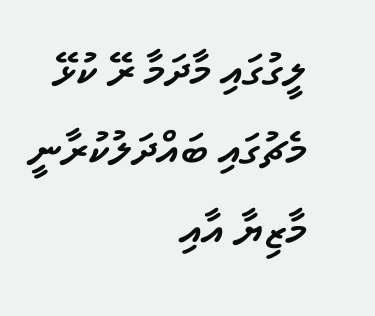ލީގުގައި މާދަމާ ރޭ ކުޅޭ މެޗުގައި ބައްދަލުކުރާނީ މާޒިޔާ އާއި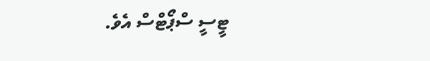ޓީސީ ސްޕޯޓްސް އެވެ.